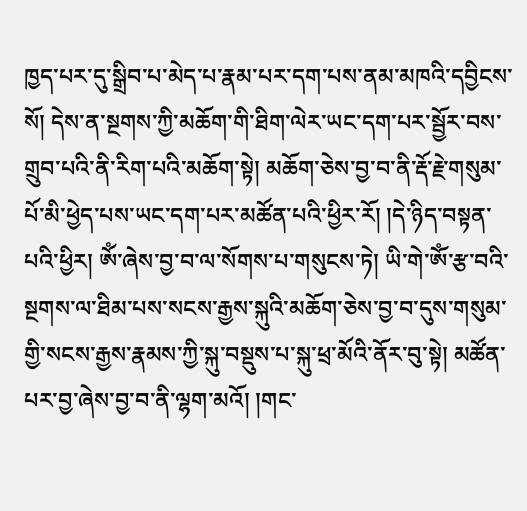ཁྱད་པར་དུ་སྒྲིབ་པ་མེད་པ་རྣམ་པར་དག་པས་ནམ་མཁའི་དབྱིངས་སོ། དེས་ན་སྔགས་ཀྱི་མཆོག་གི་ཐིག་ལེར་ཡང་དག་པར་སྦྱོར་བས་གྲུབ་པའི་ནི་རིག་པའི་མཆོག་སྟེ། མཆོག་ཅེས་བྱ་བ་ནི་རྡོ་རྗེ་གསུམ་པོ་མི་ཕྱེད་པས་ཡང་དག་པར་མཚོན་པའི་ཕྱིར་རོ། །དེ་ཉིད་བསྟན་པའི་ཕྱིར། ཨོཾ་ཞེས་བྱ་བ་ལ་སོགས་པ་གསུངས་ཏེ། ཡི་གེ་ཨོཾ་རྩ་བའི་སྔགས་ལ་ཐིམ་པས་སངས་རྒྱས་སྐུའི་མཆོག་ཅེས་བྱ་བ་དུས་གསུམ་གྱི་སངས་རྒྱས་རྣམས་ཀྱི་སྐུ་བསྡུས་པ་སྐུ་ཕྲ་མོའི་ནོར་བུ་སྟེ། མཚོན་པར་བྱ་ཞེས་བྱ་བ་ནི་ལྷག་མའོ། །གང་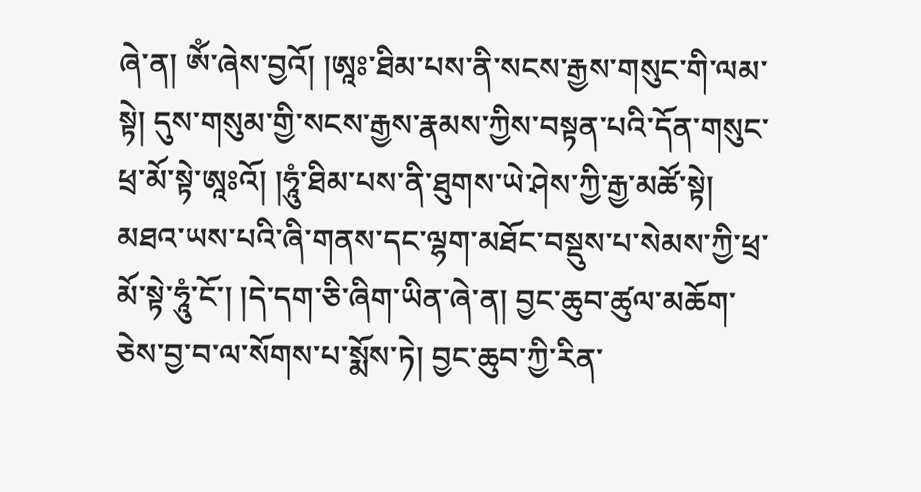ཞེ་ན། ཨོཾ་ཞེས་བྱའོ། །ཨཱཿ་ཐིམ་པས་ནི་སངས་རྒྱས་གསུང་གི་ལམ་སྟེ། དུས་གསུམ་གྱི་སངས་རྒྱས་རྣམས་ཀྱིས་བསྟན་པའི་དོན་གསུང་ཕྲ་མོ་སྟེ་ཨཱཿའོ། །ཧཱུཾ་ཐིམ་པས་ནི་ཐུགས་ཡེ་ཤེས་ཀྱི་རྒྱ་མཚོ་སྟེ། མཐའ་ཡས་པའི་ཞི་གནས་དང་ལྷག་མཐོང་བསྡུས་པ་སེམས་ཀྱི་ཕྲ་མོ་སྟེ་ཧཱུཾ་ངོ་། །དེ་དག་ཅི་ཞིག་ཡིན་ཞེ་ན། བྱང་ཆུབ་ཚུལ་མཆོག་ཅེས་བྱ་བ་ལ་སོགས་པ་སྨོས་ཏེ། བྱང་ཆུབ་ཀྱི་རིན་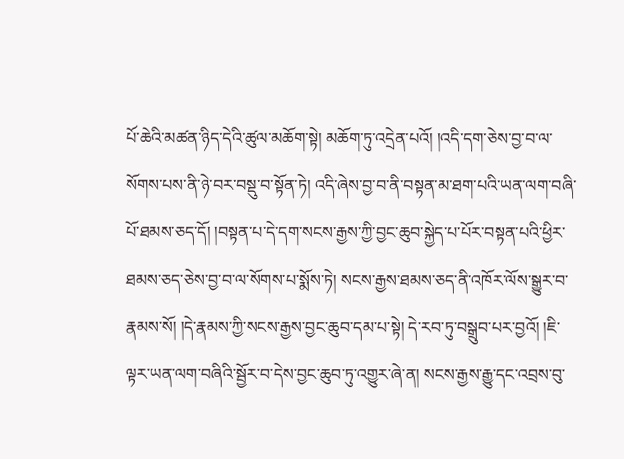པོ་ཆེའི་མཚན་ཉིད་དེའི་ཚུལ་མཆོག་སྟེ། མཆོག་ཏུ་འདྲེན་པའོ། །འདི་དག་ཅེས་བྱ་བ་ལ་སོགས་པས་ནི་ཉེ་བར་བསྡུ་བ་སྟོན་ཏེ། འདི་ཞེས་བྱ་བ་ནི་བསྟན་མ་ཐག་པའི་ཡན་ལག་བཞི་པོ་ཐམས་ཅད་དོ། །བསྟན་པ་དེ་དག་སངས་རྒྱས་ཀྱི་བྱང་ཆུབ་སྐྱེད་པ་པོར་བསྟན་པའི་ཕྱིར་ཐམས་ཅད་ཅེས་བྱ་བ་ལ་སོགས་པ་སྨོས་ཏེ། སངས་རྒྱས་ཐམས་ཅད་ནི་འཁོར་ལོས་སྒྱུར་བ་རྣམས་སོ། །དེ་རྣམས་ཀྱི་སངས་རྒྱས་བྱང་ཆུབ་དམ་པ་སྟེ། དེ་རབ་ཏུ་བསྒྲུབ་པར་བྱའོ། །ཇི་ལྟར་ཡན་ལག་བཞིའི་སྦྱོར་བ་དེས་བྱང་ཆུབ་ཏུ་འགྱུར་ཞེ་ན། སངས་རྒྱས་རྒྱུ་དང་འབྲས་བུ་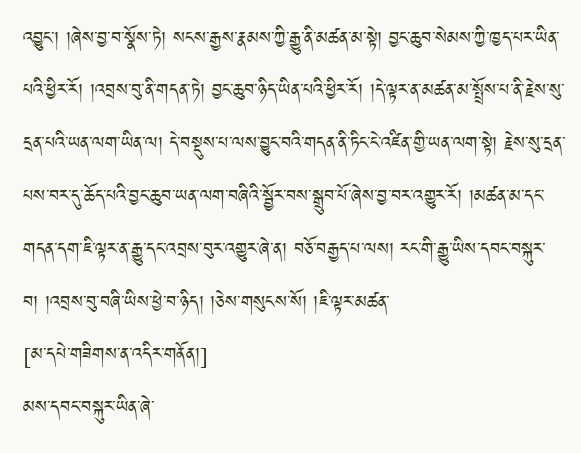འབྱུང་། །ཞེས་བྱ་བ་སྣོས་ཏེ། སངས་རྒྱས་རྣམས་ཀྱི་རྒྱུ་ནི་མཚན་མ་སྟེ། བྱང་ཆུབ་སེམས་ཀྱི་ཁྱད་པར་ཡིན་པའི་ཕྱིར་རོ། །འབྲས་བུ་ནི་གདན་ཏེ། བྱང་ཆུབ་ཉིད་ཡིན་པའི་ཕྱིར་རོ། །དེ་ལྟར་ན་མཚན་མ་སྤྲོས་པ་ནི་རྗེས་སུ་དྲན་པའི་ཡན་ལག་ཡིན་ལ། དེ་བསྡུས་པ་ལས་བྱུང་བའི་གདན་ནི་ཏིང་ངེ་འཛིན་གྱི་ཡན་ལག་སྟེ། རྗེས་སུ་དྲན་པས་བར་དུ་ཆོད་པའི་བྱང་ཆུབ་ཡན་ལག་བཞིའི་སྦྱོར་བས་སྒྲུབ་པོ་ཞེས་བྱ་བར་འགྱུར་རོ། །མཚན་མ་དང་གདན་དག་ཇི་ལྟར་ན་རྒྱུ་དང་འབྲས་བུར་འགྱུར་ཞེ་ན། བཅོ་བརྒྱད་པ་ལས། རང་གི་རྒྱུ་ཡིས་དབང་བསྐུར་བ། །འབྲས་བུ་བཞི་ཡིས་ཕྱེ་བ་ཉིད། །ཅེས་གསུངས་སོ། །ཇི་ལྟར་མཚན་
[མ་དཔེ་གཟིགས་ན་འདིར་གནོན།]
མས་དབང་བསྐུར་ཡིན་ཞེ་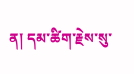ན། དམ་ཚིག་རྗེས་སུ་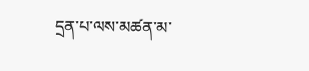དྲན་པ་ལས་མཚན་མ་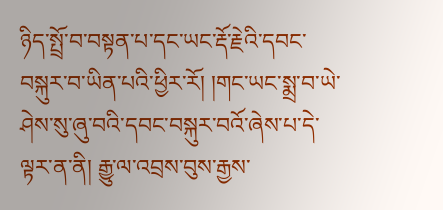ཉིད་སྤྲོ་བ་བསྟན་པ་དང་ཡང་རྡོ་རྗེའི་དབང་བསྐུར་བ་ཡིན་པའི་ཕྱིར་རོ། །གང་ཡང་སྨྲ་བ་ཡེ་ཤེས་སུ་ཞུ་བའི་དབང་བསྐུར་བའོ་ཞེས་པ་དེ་ལྟར་ན་ནི། རྒྱུ་ལ་འབྲས་བུས་རྒྱས་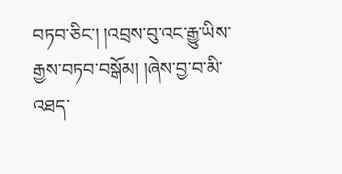བཏབ་ཅིང་། །འབྲས་བུ་འང་རྒྱུ་ཡིས་རྒྱས་བཏབ་བསྒོམ། །ཞེས་བྱ་བ་མི་འཐད་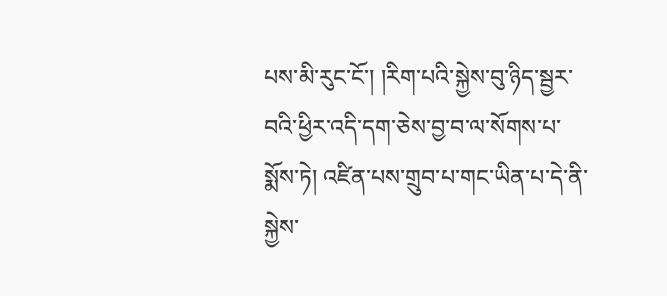པས་མི་རུང་ངོ་། །རིག་པའི་སྐྱེས་བུ་ཉིད་སྦྱར་བའི་ཕྱིར་འདི་དག་ཅེས་བྱ་བ་ལ་སོགས་པ་སྨོས་ཏེ། འཛིན་པས་གྲུབ་པ་གང་ཡིན་པ་དེ་ནི་སྐྱེས་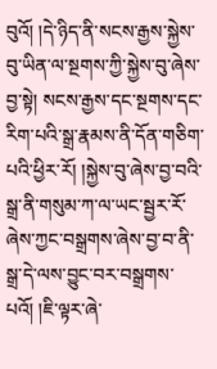བུའོ། །དེ་ཉིད་ནི་སངས་རྒྱས་སྐྱེས་བུ་ཡིན་ལ་སྔགས་ཀྱི་སྐྱེས་བུ་ཞེས་བྱ་སྟེ། སངས་རྒྱས་དང་སྔགས་དང་རིག་པའི་སྒྲ་རྣམས་ནི་དོན་གཅིག་པའི་ཕྱིར་རོ། །སྐྱེས་བུ་ཞེས་བྱ་བའི་སྒྲ་ནི་གསུམ་ཀ་ལ་ཡང་སྦྱར་རོ་ཞེས་ཀྱང་བསྒྲགས་ཞེས་བྱ་བ་ནི་སྒྲ་དེ་ལས་བྱུང་བར་བསྒྲགས་པའོ། །ཇི་ལྟར་ཞེ་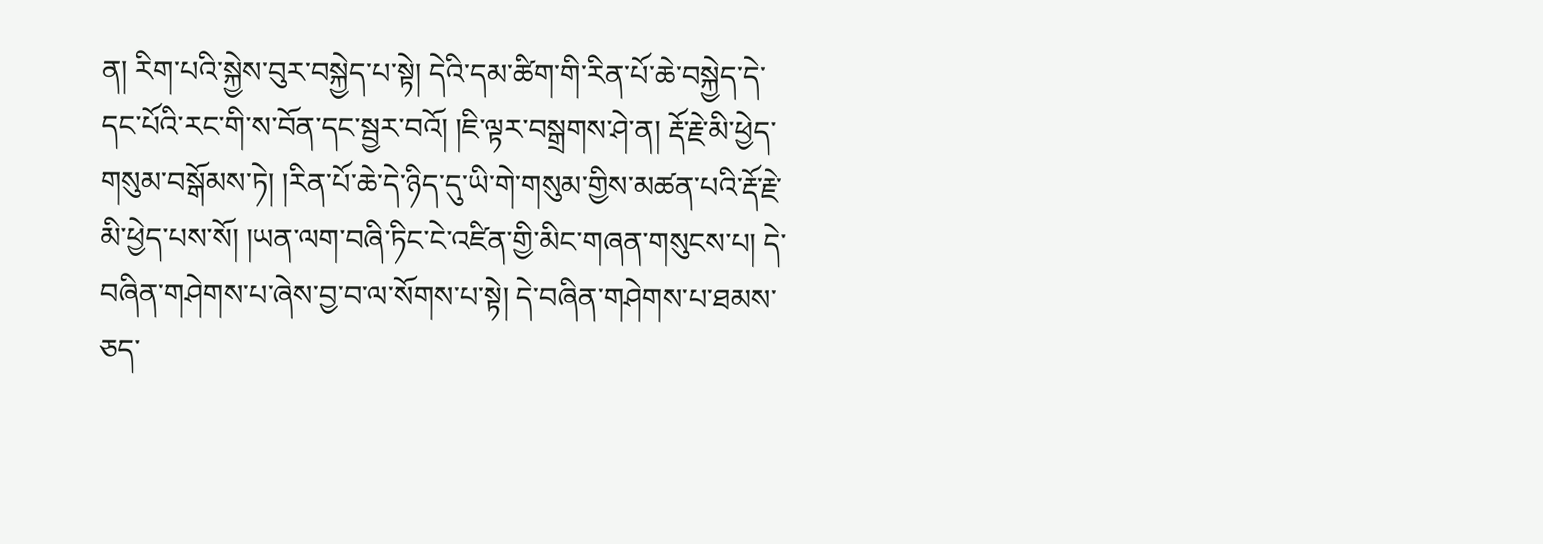ན། རིག་པའི་སྐྱེས་བུར་བསྐྱེད་པ་སྟེ། དེའི་དམ་ཚིག་གི་རིན་པོ་ཆེ་བསྐྱེད་དེ་དང་པོའི་རང་གི་ས་བོན་དང་སྦྱར་བའོ། །ཇི་ལྟར་བསྒྲགས་ཤེ་ན། རྡོ་རྗེ་མི་ཕྱེད་གསུམ་བསྒོམས་ཏེ། །རིན་པོ་ཆེ་དེ་ཉིད་དུ་ཡི་གེ་གསུམ་གྱིས་མཚན་པའི་རྡོ་རྗེ་མི་ཕྱེད་པས་སོ། །ཡན་ལག་བཞི་ཏིང་ངེ་འཛིན་གྱི་མིང་གཞན་གསུངས་པ། དེ་བཞིན་གཤེགས་པ་ཞེས་བྱ་བ་ལ་སོགས་པ་སྟེ། དེ་བཞིན་གཤེགས་པ་ཐམས་ཅད་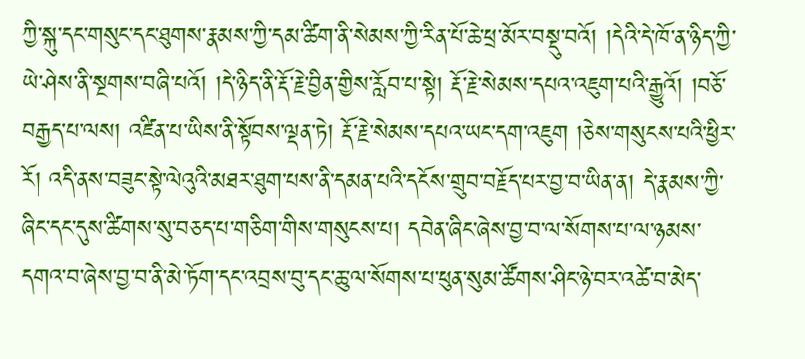ཀྱི་སྐུ་དང་གསུང་དང་ཐུགས་རྣམས་ཀྱི་དམ་ཚིག་ནི་སེམས་ཀྱི་རིན་པོ་ཆེ་ཕྲ་མོར་བསྡུ་བའོ། །དེའི་དེ་ཁོ་ན་ཉིད་ཀྱི་ཡེ་ཤེས་ནི་སྔགས་བཞི་པའོ། །དེ་ཉིད་ནི་རྡོ་རྗེ་བྱིན་གྱིས་རློབ་པ་སྟེ། རྡོ་རྗེ་སེམས་དཔའ་འཇུག་པའི་རྒྱུའོ། །བཅོ་བརྒྱད་པ་ལས། འཛིན་པ་ཡིས་ནི་སྟོབས་ལྡན་ཏེ། རྡོ་རྗེ་སེམས་དཔའ་ཡང་དག་འཇུག །ཅེས་གསུངས་པའི་ཕྱིར་རོ། འདི་ནས་བཟུང་སྟེ་ལེའུའི་མཐར་ཐུག་པས་ནི་དམན་པའི་དངོས་གྲུབ་བརྗོད་པར་བྱ་བ་ཡིན་ན། དེ་རྣམས་ཀྱི་ཞིང་དང་དུས་ཚིགས་སུ་བཅད་པ་གཅིག་གིས་གསུངས་པ། དབེན་ཞིང་ཞེས་བྱ་བ་ལ་སོགས་པ་ལ་ཉམས་དགའ་བ་ཞེས་བྱ་བ་ནི་མེ་ཏོག་དང་འབྲས་བུ་དང་ཆུ་ལ་སོགས་པ་ཕུན་སུམ་ཚོགས་ཤིང་ཉེ་བར་འཚེ་བ་མེད་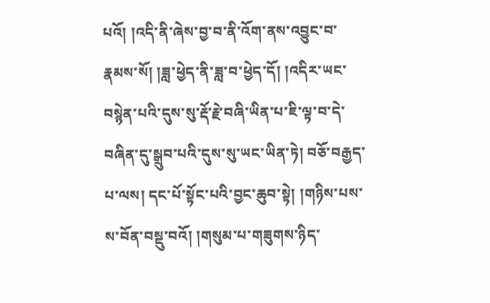པའོ། །འདི་ནི་ཞེས་བྱ་བ་ནི་འོག་ནས་འབྱུང་བ་རྣམས་སོ། །ཟླ་ཕྱེད་ནི་ཟླ་བ་ཕྱེད་དོ། །འདིར་ཡང་བསྙེན་པའི་དུས་སུ་རྡོ་རྗེ་བཞི་ཡིན་པ་ཇི་ལྟ་བ་དེ་བཞིན་དུ་སྒྲུབ་པའི་དུས་སུ་ཡང་ཡིན་ཏེ། བཅོ་བརྒྱད་པ་ལས། དང་པོ་སྟོང་པའི་བྱང་ཆུབ་སྟེ། །གཉིས་པས་ས་བོན་བསྡུ་བའོ། །གསུམ་པ་གཟུགས་ཉིད་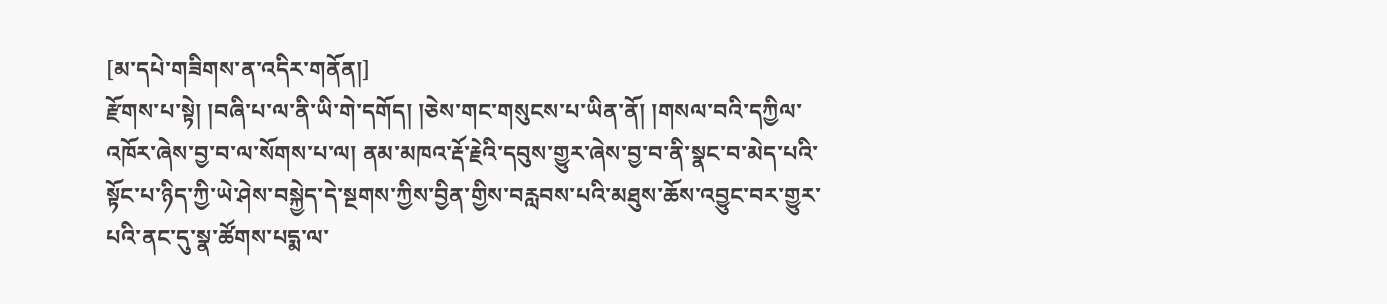[མ་དཔེ་གཟིགས་ན་འདིར་གནོན།]
རྫོགས་པ་སྟེ། །བཞི་པ་ལ་ནི་ཡི་གེ་དགོད། །ཅེས་གང་གསུངས་པ་ཡིན་ནོ། །གསལ་བའི་དཀྱིལ་འཁོར་ཞེས་བྱ་བ་ལ་སོགས་པ་ལ། ནམ་མཁའ་རྡོ་རྗེའི་དབུས་གྱུར་ཞེས་བྱ་བ་ནི་སྣང་བ་མེད་པའི་སྟོང་པ་ཉིད་ཀྱི་ཡེ་ཤེས་བསྐྱེད་དེ་སྔགས་ཀྱིས་བྱིན་གྱིས་བརླབས་པའི་མཐུས་ཆོས་འབྱུང་བར་གྱུར་པའི་ནང་དུ་སྣ་ཚོགས་པདྨ་ལ་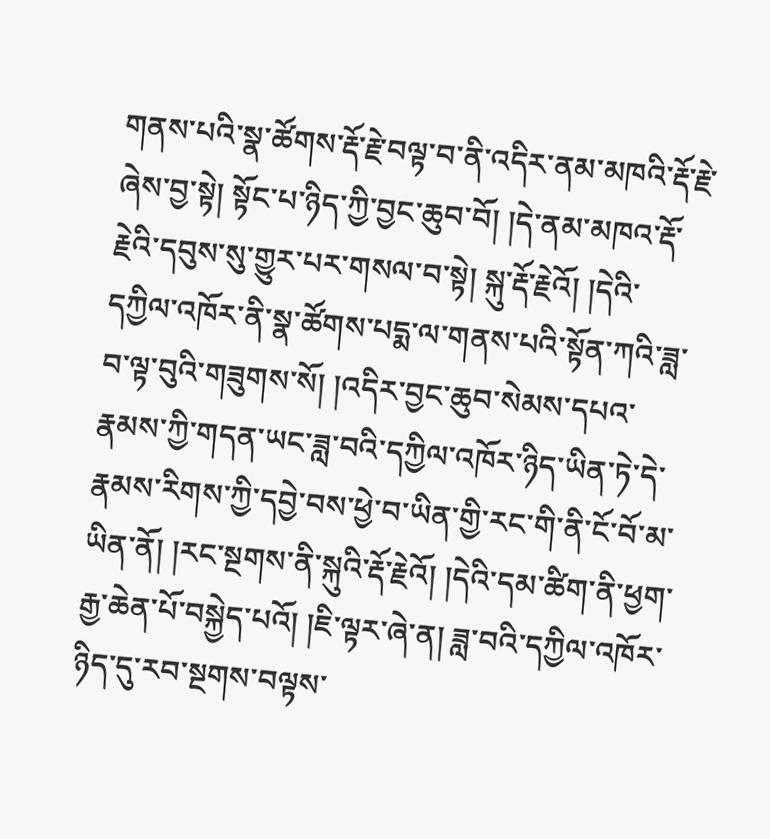གནས་པའི་སྣ་ཚོགས་རྡོ་རྗེ་བལྟ་བ་ནི་འདིར་ནམ་མཁའི་རྡོ་རྗེ་ཞེས་བྱ་སྟེ། སྟོང་པ་ཉིད་ཀྱི་བྱང་ཆུབ་བོ། །དེ་ནམ་མཁའ་རྡོ་རྗེའི་དབུས་སུ་གྱུར་པར་གསལ་བ་སྟེ། སྐུ་རྡོ་རྗེའོ། །དེའི་དཀྱིལ་འཁོར་ནི་སྣ་ཚོགས་པདྨ་ལ་གནས་པའི་སྟོན་ཀའི་ཟླ་བ་ལྟ་བུའི་གཟུགས་སོ། །འདིར་བྱང་ཆུབ་སེམས་དཔའ་རྣམས་ཀྱི་གདན་ཡང་ཟླ་བའི་དཀྱིལ་འཁོར་ཉིད་ཡིན་ཏེ་དེ་རྣམས་རིགས་ཀྱི་དབྱེ་བས་ཕྱེ་བ་ཡིན་གྱི་རང་གི་ནི་ངོ་བོ་མ་ཡིན་ནོ། །རང་སྔགས་ནི་སྐུའི་རྡོ་རྗེའོ། །དེའི་དམ་ཚིག་ནི་ཕྱག་རྒྱ་ཆེན་པོ་བསྐྱེད་པའོ། །ཇི་ལྟར་ཞེ་ན། ཟླ་བའི་དཀྱིལ་འཁོར་ཉིད་དུ་རབ་སྔགས་བལྟས་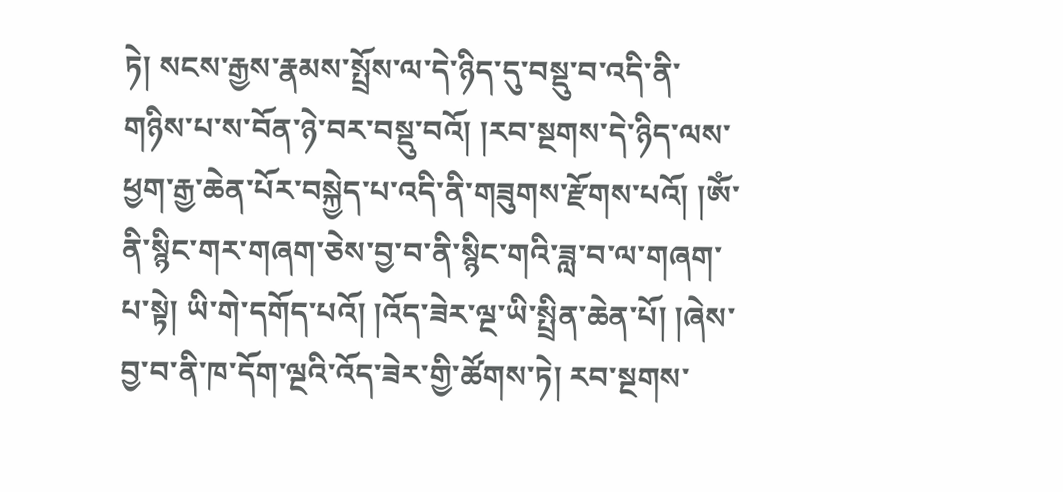ཏེ། སངས་རྒྱས་རྣམས་སྤྲོས་ལ་དེ་ཉིད་དུ་བསྡུ་བ་འདི་ནི་གཉིས་པ་ས་བོན་ཉེ་བར་བསྡུ་བའོ། །རབ་སྔགས་དེ་ཉིད་ལས་ཕྱག་རྒྱ་ཆེན་པོར་བསྐྱེད་པ་འདི་ནི་གཟུགས་རྫོགས་པའོ། །ཨོཾ་ནི་སྙིང་གར་གཞག་ཅེས་བྱ་བ་ནི་སྙིང་གའི་ཟླ་བ་ལ་གཞག་པ་སྟེ། ཡི་གེ་དགོད་པའོ། །འོད་ཟེར་ལྔ་ཡི་སྤྲིན་ཆེན་པོ། །ཞེས་བྱ་བ་ནི་ཁ་དོག་ལྔའི་འོད་ཟེར་གྱི་ཚོགས་ཏེ། རབ་སྔགས་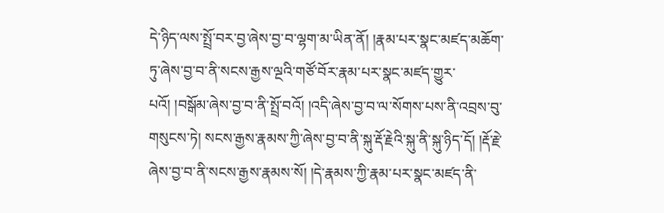དེ་ཉིད་ལས་སྤྲོ་བར་བྱ་ཞེས་བྱ་བ་ལྷག་མ་ཡིན་ནོ། །རྣམ་པར་སྣང་མཛད་མཆོག་ཏུ་ཞེས་བྱ་བ་ནི་སངས་རྒྱས་ལྔའི་གཙོ་བོར་རྣམ་པར་སྣང་མཛད་གྱུར་པའོ། །བསྒོམ་ཞེས་བྱ་བ་ནི་སྤྲོ་བའོ། །འདི་ཞེས་བྱ་བ་ལ་སོགས་པས་ནི་འབྲས་བུ་གསུངས་ཏེ། སངས་རྒྱས་རྣམས་ཀྱི་ཞེས་བྱ་བ་ནི་སྐུ་རྡོ་རྗེའི་སྐུ་ནི་སྐུ་ཉིད་དོ། །རྡོ་རྗེ་ཞེས་བྱ་བ་ནི་སངས་རྒྱས་རྣམས་སོ། །དེ་རྣམས་ཀྱི་རྣམ་པར་སྣང་མཛད་ནི་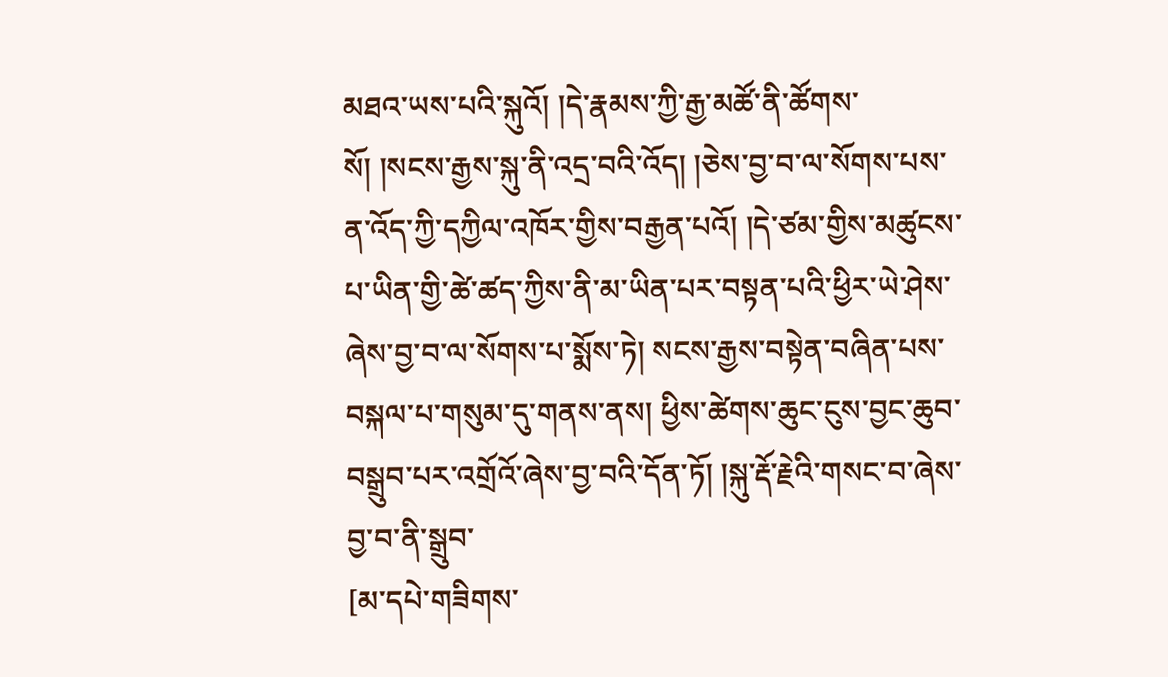མཐའ་ཡས་པའི་སྐུའོ། །དེ་རྣམས་ཀྱི་རྒྱ་མཚོ་ནི་ཚོགས་སོ། །སངས་རྒྱས་སྐུ་ནི་འདྲ་བའི་འོད། །ཅེས་བྱ་བ་ལ་སོགས་པས་ན་འོད་ཀྱི་དཀྱིལ་འཁོར་གྱིས་བརྒྱན་པའོ། །དེ་ཙམ་གྱིས་མཚུངས་པ་ཡིན་གྱི་ཚེ་ཚད་ཀྱིས་ནི་མ་ཡིན་པར་བསྟན་པའི་ཕྱིར་ཡེ་ཤེས་ཞེས་བྱ་བ་ལ་སོགས་པ་སྨོས་ཏེ། སངས་རྒྱས་བསྟེན་བཞིན་པས་བསྐལ་པ་གསུམ་དུ་གནས་ནས། ཕྱིས་ཚེགས་ཆུང་ངུས་བྱང་ཆུབ་བསྒྲུབ་པར་འགྲོའོ་ཞེས་བྱ་བའི་དོན་ཏོ། །སྐུ་རྡོ་རྗེའི་གསང་བ་ཞེས་བྱ་བ་ནི་སྒྲུབ་
[མ་དཔེ་གཟིགས་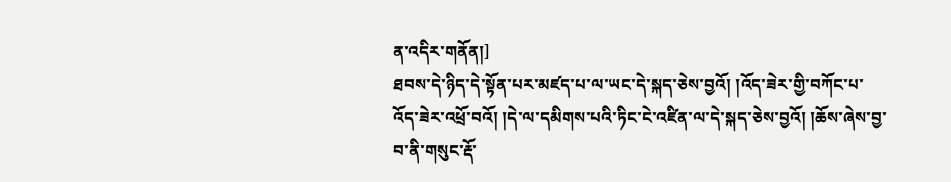ན་འདིར་གནོན།]
ཐབས་དེ་ཉིད་དེ་སྟོན་པར་མཛད་པ་ལ་ཡང་དེ་སྐད་ཅེས་བྱའོ། །འོད་ཟེར་གྱི་བཀོང་པ་འོད་ཟེར་འཕྲོ་བའོ། །དེ་ལ་དམིགས་པའི་ཏིང་ངེ་འཛིན་ལ་དེ་སྐད་ཅེས་བྱའོ། །ཆོས་ཞེས་བྱ་བ་ནི་གསུང་རྡོ་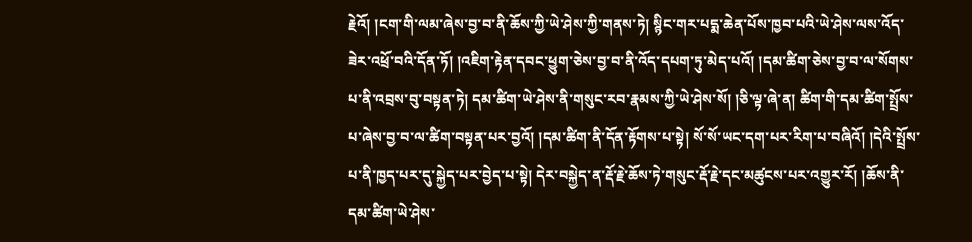རྗེའོ། །ངག་གི་ལམ་ཞེས་བྱ་བ་ནི་ཆོས་ཀྱི་ཡེ་ཤེས་ཀྱི་གནས་ཏེ། སྙིང་གར་པདྨ་ཆེན་པོས་ཁྱབ་པའི་ཡེ་ཤེས་ལས་འོད་ཟེར་འཕྲོ་བའི་དོན་ཏོ། །འཇིག་རྟེན་དབང་ཕྱུག་ཅེས་བྱ་བ་ནི་འོད་དཔག་ཏུ་མེད་པའོ། །དམ་ཚིག་ཅེས་བྱ་བ་ལ་སོགས་པ་ནི་འབྲས་བུ་བསྟན་ཏེ། དམ་ཚིག་ཡེ་ཤེས་ནི་གསུང་རབ་རྣམས་ཀྱི་ཡེ་ཤེས་སོ། །ཅི་ལྟ་ཞེ་ན། ཚིག་གི་དམ་ཚིག་སྤྲོས་པ་ཞེས་བྱ་བ་ལ་ཚིག་བསྟན་པར་བྱའོ། །དམ་ཚིག་ནི་དོན་རྟོགས་པ་སྟེ། སོ་སོ་ཡང་དག་པར་རིག་པ་བཞིའོ། །དེའི་སྤྲོས་པ་ནི་ཁྱད་པར་དུ་སྐྱེད་པར་བྱེད་པ་སྟེ། དེར་བསྐྱེད་ན་རྡོ་རྗེ་ཆོས་ཏེ་གསུང་རྡོ་རྗེ་དང་མཚུངས་པར་འགྱུར་རོ། །ཆོས་ནི་དམ་ཚིག་ཡེ་ཤེས་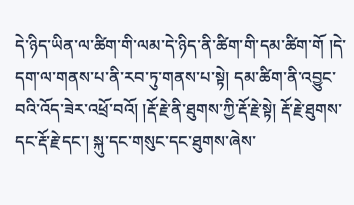དེ་ཉིད་ཡིན་ལ་ཚིག་གི་ལམ་དེ་ཉིད་ནི་ཚིག་གི་དམ་ཚིག་གོ །དེ་དག་ལ་གནས་པ་ནི་རབ་ཏུ་གནས་པ་སྟེ། དམ་ཚིག་ནི་འབྱུང་བའི་འོད་ཟེར་འཕྲོ་བའོ། །རྡོ་རྗེ་ནི་ཐུགས་ཀྱི་རྡོ་རྗེ་སྟེ། རྡོ་རྗེ་ཐུགས་དང་རྡོ་རྗེ་དང་། སྐུ་དང་གསུང་དང་ཐུགས་ཞེས་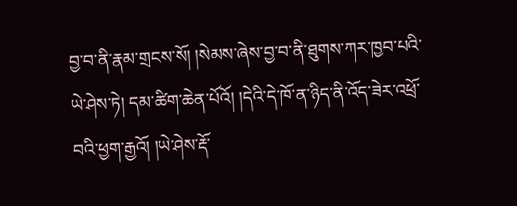བྱ་བ་ནི་རྣམ་གྲངས་སོ། །སེམས་ཞེས་བྱ་བ་ནི་ཐུགས་ཀར་ཁྱབ་པའི་ཡེ་ཤེས་ཏེ། དམ་ཚིག་ཆེན་པོའོ། །དེའི་དེ་ཁོ་ན་ཉིད་ནི་འོད་ཟེར་འཕྲོ་བའི་ཕྱག་རྒྱའོ། །ཡེ་ཤེས་རྡོ་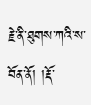རྗེ་ནི་ཐུགས་ཀའི་ས་བོན་ནོ། །རྡོ་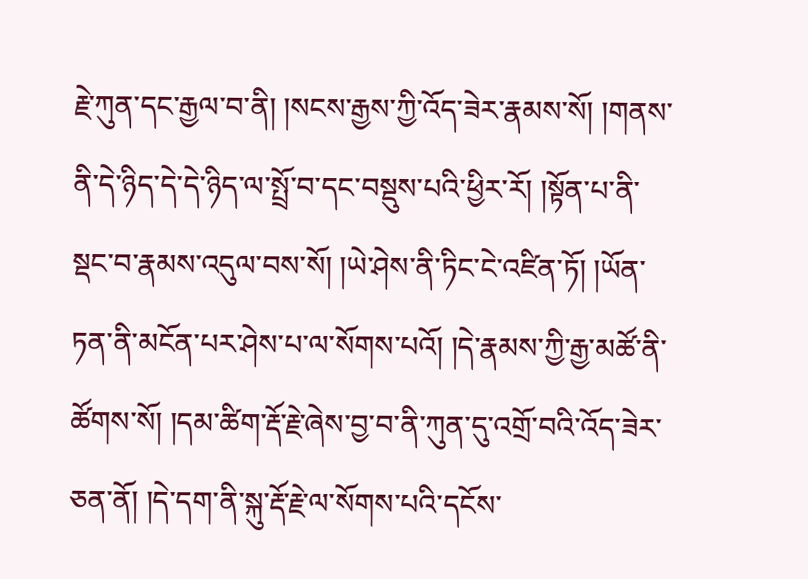རྗེ་ཀུན་དང་རྒྱལ་བ་ནི། །སངས་རྒྱས་ཀྱི་འོད་ཟེར་རྣམས་སོ། །གནས་ནི་དེ་ཉིད་དེ་དེ་ཉིད་ལ་སྤྲོ་བ་དང་བསྡུས་པའི་ཕྱིར་རོ། །སྟོན་པ་ནི་སྡང་བ་རྣམས་འདུལ་བས་སོ། །ཡེ་ཤེས་ནི་ཏིང་ངེ་འཛིན་ཏོ། །ཡོན་ཏན་ནི་མངོན་པར་ཤེས་པ་ལ་སོགས་པའོ། །དེ་རྣམས་ཀྱི་རྒྱ་མཚོ་ནི་ཚོགས་སོ། །དམ་ཚིག་རྡོ་རྗེ་ཞེས་བྱ་བ་ནི་ཀུན་དུ་འགྲོ་བའི་འོད་ཟེར་ཅན་ནོ། །དེ་དག་ནི་སྐུ་རྡོ་རྗེ་ལ་སོགས་པའི་དངོས་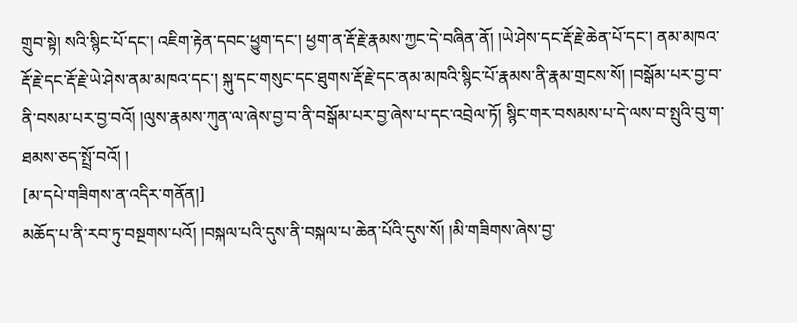གྲུབ་སྟེ། སའི་སྙིང་པོ་དང་། འཇིག་རྟེན་དབང་ཕྱུག་དང་། ཕྱག་ན་རྡོ་རྗེ་རྣམས་ཀྱང་དེ་བཞིན་ནོ། །ཡེ་ཤེས་དང་རྡོ་རྗེ་ཆེན་པོ་དང་། ནམ་མཁའ་རྡོ་རྗེ་དང་རྡོ་རྗེ་ཡེ་ཤེས་ནམ་མཁའ་དང་། སྐུ་དང་གསུང་དང་ཐུགས་རྡོ་རྗེ་དང་ནམ་མཁའི་སྙིང་པོ་རྣམས་ནི་རྣམ་གྲངས་སོ། །བསྒོམ་པར་བྱ་བ་ནི་བསམ་པར་བྱ་བའོ། །ལུས་རྣམས་ཀུན་ལ་ཞེས་བྱ་བ་ནི་བསྒོམ་པར་བྱ་ཞེས་པ་དང་འབྲེལ་ཏོ། སྙིང་གར་བསམས་པ་དེ་ལས་བ་སྤུའི་བུ་ག་ཐམས་ཅད་སྤྲོ་བའོ། །
[མ་དཔེ་གཟིགས་ན་འདིར་གནོན།]
མཆོད་པ་ནི་རབ་ཏུ་བསྔགས་པའོ། །བསྐལ་པའི་དུས་ནི་བསྐལ་པ་ཆེན་པོའི་དུས་སོ། །མི་གཟིགས་ཞེས་བྱ་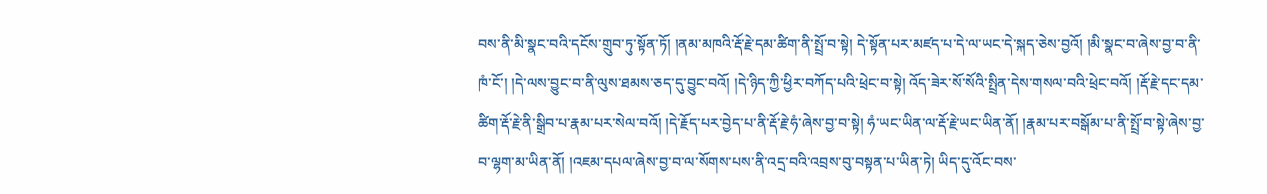བས་ནི་མི་སྣང་བའི་དངོས་གྲུབ་ཏུ་སྟོན་ཏོ། །ནམ་མཁའི་རྡོ་རྗེ་དམ་ཚིག་ནི་སྤྲོ་བ་སྟེ། དེ་སྟོན་པར་མཛད་པ་དེ་ལ་ཡང་དེ་སྐད་ཅེས་བྱའོ། །མི་སྣང་བ་ཞེས་བྱ་བ་ནི་ཁཾ་ངོ་། །དེ་ལས་བྱུང་བ་ནི་ལུས་ཐམས་ཅད་དུ་བྱུང་བའོ། །དེ་ཉིད་ཀྱི་ཕྱིར་བཀོད་པའི་ཕྲེང་བ་སྟེ། འོད་ཟེར་སོ་སོའི་སྤྲིན་དེས་གསལ་བའི་ཕྲེང་བའོ། །རྡོ་རྗེ་དང་དམ་ཚིག་རྡོ་རྗེ་ནི་སྒྲིབ་པ་རྣམ་པར་སེལ་བའོ། །དེ་རྗོད་པར་བྱེད་པ་ནི་རྡོ་རྗེ་ཧཾ་ཞེས་བྱ་བ་སྟེ། ཧཾ་ཡང་ཡིན་ལ་རྡོ་རྗེ་ཡང་ཡིན་ནོ། །རྣམ་པར་བསྒོམ་པ་ནི་སྤྲོ་བ་སྟེ་ཞེས་བྱ་བ་ལྷག་མ་ཡིན་ནོ། །འཇམ་དཔལ་ཞེས་བྱ་བ་ལ་སོགས་པས་ནི་འདྲ་བའི་འབྲས་བུ་བསྟན་པ་ཡིན་ཏེ། ཡིད་དུ་འོང་བས་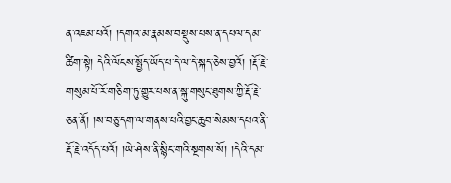ན་འཇམ་པའོ། །དགའ་མ་རྣམས་བསྡུས་པས་ན་དཔལ་དམ་ཚིག་སྟེ། དེའི་ལོངས་སྤྱོད་ཡོད་པ་དེ་ལ་དེ་སྐད་ཅེས་བྱའོ། །རྡོ་རྗེ་གསུམ་པོ་རོ་གཅིག་ཏུ་གྱུར་པས་ན་སྐུ་གསུང་ཐུགས་ཀྱི་རྡོ་རྗེ་ཅན་ནོ། །ས་བཅུ་དག་ལ་གནས་པའི་བྱང་ཆུབ་སེམས་དཔའ་ནི་རྡོ་རྗེ་འདོད་པའོ། །ཡེ་ཤེས་ནི་སྙིང་གའི་སྔགས་སོ། །དེའི་དམ་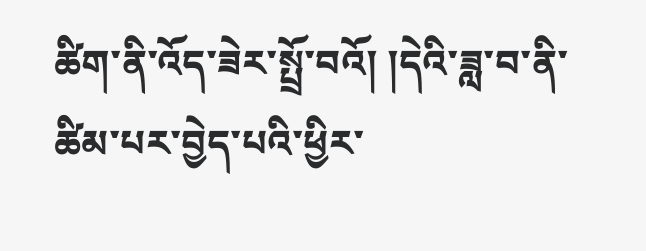ཚིག་ནི་འོད་ཟེར་སྤྲོ་བའོ། །དེའི་ཟླ་བ་ནི་ཚིམ་པར་བྱེད་པའི་ཕྱིར་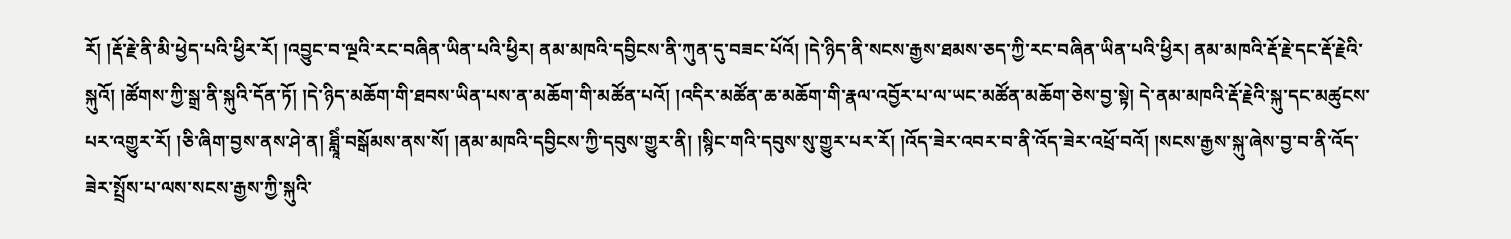རོ། །རྡོ་རྗེ་ནི་མི་ཕྱེད་པའི་ཕྱིར་རོ། །འབྱུང་བ་ལྔའི་རང་བཞིན་ཡིན་པའི་ཕྱིར། ནམ་མཁའི་དབྱིངས་ནི་ཀུན་དུ་བཟང་པོའོ། །དེ་ཉིད་ནི་སངས་རྒྱས་ཐམས་ཅད་ཀྱི་རང་བཞིན་ཡིན་པའི་ཕྱིར། ནམ་མཁའི་རྡོ་རྗེ་དང་རྡོ་རྗེའི་སྐུའོ། །ཚོགས་ཀྱི་སྒྲ་ནི་སྐུའི་དོན་ཏོ། །དེ་ཉིད་མཆོག་གི་ཐབས་ཡིན་པས་ན་མཆོག་གི་མཚོན་པའོ། །འདིར་མཚོན་ཆ་མཆོག་གི་རྣལ་འབྱོར་པ་ལ་ཡང་མཚོན་མཆོག་ཅེས་བྱ་སྟེ། དེ་ནམ་མཁའི་རྡོ་རྗེའི་སྐུ་དང་མཚུངས་པར་འགྱུར་རོ། །ཅི་ཞིག་བྱས་ནས་ཤེ་ན། ཐླཱིཾ་བསྒོམས་ནས་སོ། །ནམ་མཁའི་དབྱིངས་ཀྱི་དབུས་གྱུར་ནི། །སྙིང་གའི་དབུས་སུ་གྱུར་པར་རོ། །འོད་ཟེར་འབར་བ་ནི་འོད་ཟེར་འཕྲོ་བའོ། །སངས་རྒྱས་སྐུ་ཞེས་བྱ་བ་ནི་འོད་ཟེར་སྤྲོས་པ་ལས་སངས་རྒྱས་ཀྱི་སྐུའི་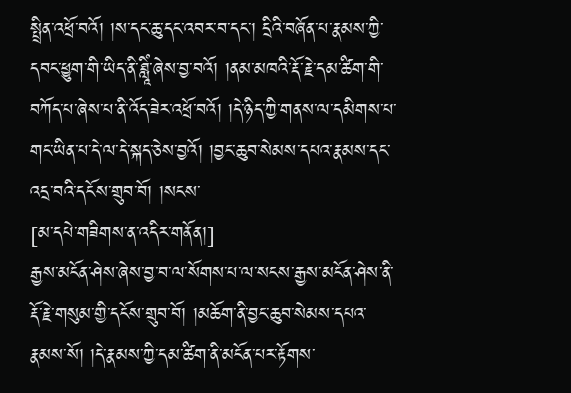སྤྲིན་འཕྲོ་བའོ། །ས་དང་ཆུ་དང་འབར་བ་དང་། དྲིའི་བཞོན་པ་རྣམས་ཀྱི་དབང་ཕྱུག་གི་ཡིད་ནི་ཐླཱིཾ་ཞེས་བྱ་བའོ། །ནམ་མཁའི་རྡོ་རྗེ་དམ་ཚིག་གི་བཀོད་པ་ཞེས་པ་ནི་འོད་ཟེར་འཕྲོ་བའོ། །དེ་ཉིད་ཀྱི་གནས་ལ་དམིགས་པ་གང་ཡིན་པ་དེ་ལ་དེ་སྐད་ཅེས་བྱའོ། །བྱང་ཆུབ་སེམས་དཔའ་རྣམས་དང་འདྲ་བའི་དངོས་གྲུབ་བོ། །སངས་
[མ་དཔེ་གཟིགས་ན་འདིར་གནོན།]
རྒྱས་མངོན་ཤེས་ཞེས་བྱ་བ་ལ་སོགས་པ་ལ་སངས་རྒྱས་མངོན་ཤེས་ནི་རྡོ་རྗེ་གསུམ་གྱི་དངོས་གྲུབ་བོ། །མཆོག་ནི་བྱང་ཆུབ་སེམས་དཔའ་རྣམས་སོ། །དེ་རྣམས་ཀྱི་དམ་ཚིག་ནི་མངོན་པར་རྟོགས་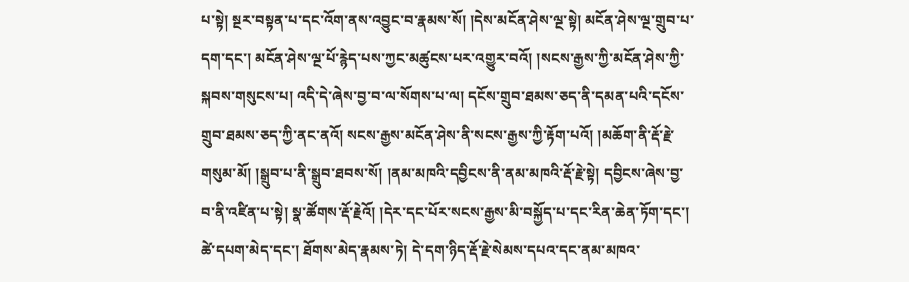པ་སྟེ། སྔར་བསྟན་པ་དང་འོག་ནས་འབྱུང་བ་རྣམས་སོ། །དེས་མངོན་ཤེས་ལྔ་སྟེ། མངོན་ཤེས་ལྔ་གྲུབ་པ་དག་དང་། མངོན་ཤེས་ལྔ་པོ་རྙེད་པས་ཀྱང་མཚུངས་པར་འགྱུར་བའོ། །སངས་རྒྱས་ཀྱི་མངོན་ཤེས་ཀྱི་སྐབས་གསུངས་པ། འདི་དེ་ཞེས་བྱ་བ་ལ་སོགས་པ་ལ། དངོས་གྲུབ་ཐམས་ཅད་ནི་དམན་པའི་དངོས་གྲུབ་ཐམས་ཅད་ཀྱི་ནང་ནའོ། སངས་རྒྱས་མངོན་ཤེས་ནི་སངས་རྒྱས་ཀྱི་རྟོག་པའོ། །མཆོག་ནི་རྡོ་རྗེ་གསུམ་མོ། །སྒྲུབ་པ་ནི་སྒྲུབ་ཐབས་སོ། །ནམ་མཁའི་དབྱིངས་ནི་ནམ་མཁའི་རྡོ་རྗེ་སྟེ། དབྱིངས་ཞེས་བྱ་བ་ནི་འཛིན་པ་སྟེ། སྣ་ཚོགས་རྡོ་རྗེའོ། །དེར་དང་པོར་སངས་རྒྱས་མི་བསྐྱོད་པ་དང་རིན་ཆེན་ཏོག་དང་། ཚེ་དཔག་མེད་དང་། ཐོགས་མེད་རྣམས་ཏེ། དེ་དག་ཉིད་རྡོ་རྗེ་སེམས་དཔའ་དང་ནམ་མཁའ་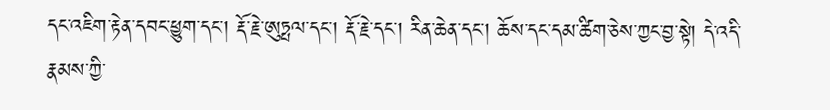དང་འཇིག་རྟེན་དབང་ཕྱུག་དང་། རྡོ་རྗེ་ཨུཏྤལ་དང་། རྡོ་རྗེ་དང་། རིན་ཆེན་དང་། ཆོས་དང་དམ་ཚིག་ཅེས་ཀྱང་བྱ་སྟེ། དེ་འདི་རྣམས་ཀྱི་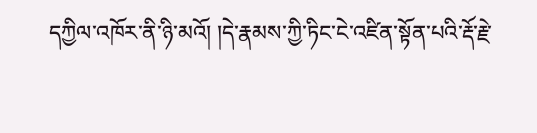དཀྱིལ་འཁོར་ནི་ཉི་མའོ། །དེ་རྣམས་ཀྱི་ཏིང་ངེ་འཛིན་སྟོན་པའི་རྡོ་རྗེ་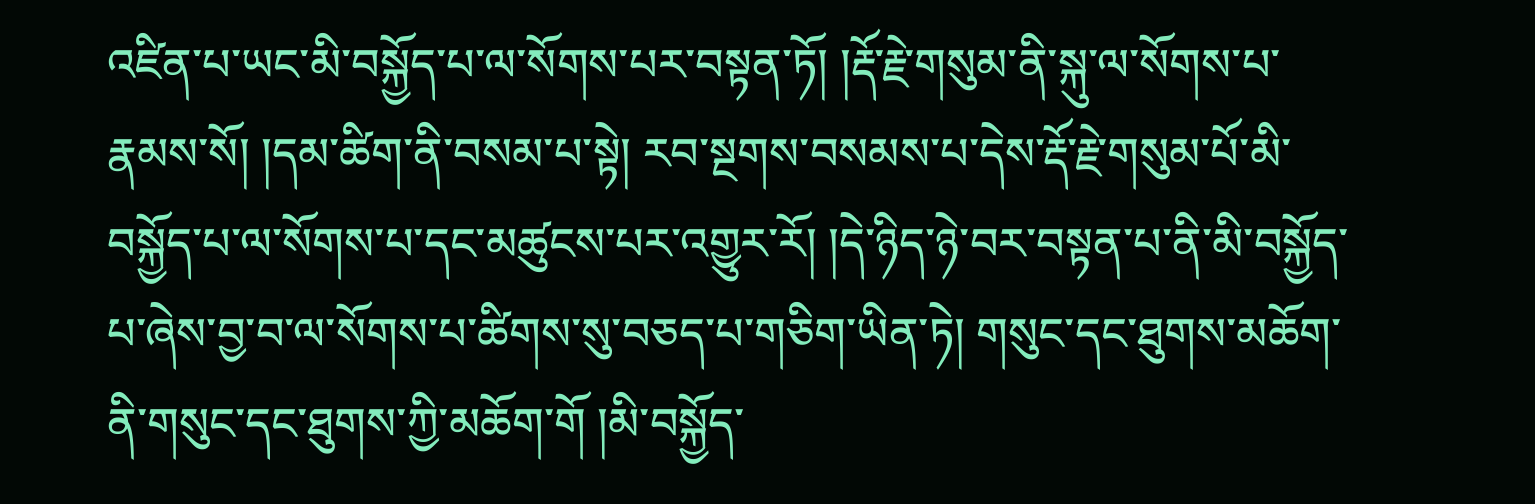འཛིན་པ་ཡང་མི་བསྐྱོད་པ་ལ་སོགས་པར་བསྟན་ཏོ། །རྡོ་རྗེ་གསུམ་ནི་སྐུ་ལ་སོགས་པ་རྣམས་སོ། །དམ་ཚིག་ནི་བསམ་པ་སྟེ། རབ་སྔགས་བསམས་པ་དེས་རྡོ་རྗེ་གསུམ་པོ་མི་བསྐྱོད་པ་ལ་སོགས་པ་དང་མཚུངས་པར་འགྱུར་རོ། །དེ་ཉིད་ཉེ་བར་བསྟན་པ་ནི་མི་བསྐྱོད་པ་ཞེས་བྱ་བ་ལ་སོགས་པ་ཚིགས་སུ་བཅད་པ་གཅིག་ཡིན་ཏེ། གསུང་དང་ཐུགས་མཆོག་ནི་གསུང་དང་ཐུགས་ཀྱི་མཆོག་གོ །མི་བསྐྱོད་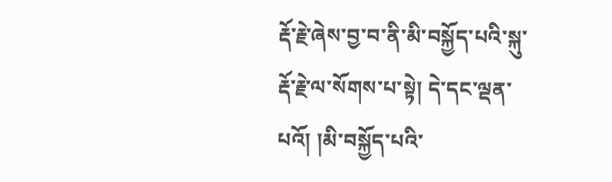རྡོ་རྗེ་ཞེས་བྱ་བ་ནི་མི་བསྐྱོད་པའི་སྐུ་རྡོ་རྗེ་ལ་སོགས་པ་སྟེ། དེ་དང་ལྡན་པའོ། །མི་བསྐྱོད་པའི་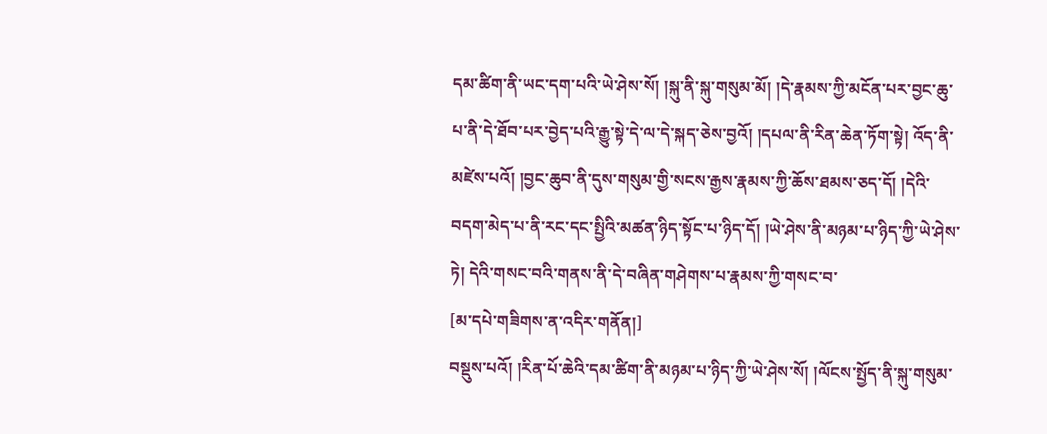དམ་ཚིག་ནི་ཡང་དག་པའི་ཡེ་ཤེས་སོ། །སྐུ་ནི་སྐུ་གསུམ་མོ། །དེ་རྣམས་ཀྱི་མངོན་པར་བྱང་ཆུ་པ་ནི་དེ་ཐོབ་པར་བྱེད་པའི་རྒྱུ་སྟེ་དེ་ལ་དེ་སྐད་ཅེས་བྱའོ། །དཔལ་ནི་རིན་ཆེན་ཏོག་སྟེ། འོད་ནི་མཛེས་པའོ། །བྱང་ཆུབ་ནི་དུས་གསུམ་གྱི་སངས་རྒྱས་རྣམས་ཀྱི་ཆོས་ཐམས་ཅད་དོ། །དེའི་བདག་མེད་པ་ནི་རང་དང་སྤྱིའི་མཚན་ཉིད་སྟོང་པ་ཉིད་དོ། །ཡེ་ཤེས་ནི་མཉམ་པ་ཉིད་ཀྱི་ཡེ་ཤེས་ཏེ། དེའི་གསང་བའི་གནས་ནི་དེ་བཞིན་གཤེགས་པ་རྣམས་ཀྱི་གསང་བ་
[མ་དཔེ་གཟིགས་ན་འདིར་གནོན།]
བསྡུས་པའོ། །རིན་པོ་ཆེའི་དམ་ཚིག་ནི་མཉམ་པ་ཉིད་ཀྱི་ཡེ་ཤེས་སོ། །ལོངས་སྤྱོད་ནི་སྐུ་གསུམ་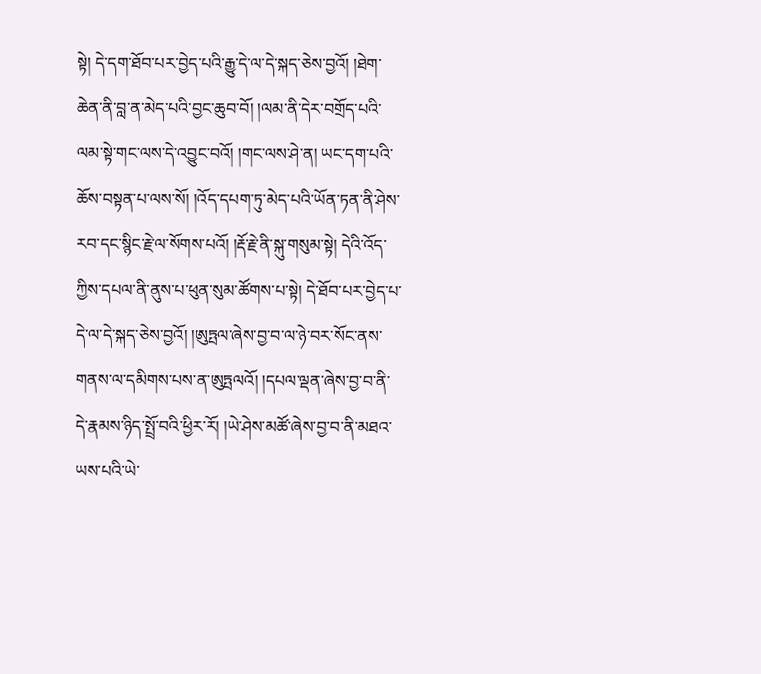སྟེ། དེ་དག་ཐོབ་པར་བྱེད་པའི་རྒྱུ་དེ་ལ་དེ་སྐད་ཅེས་བྱའོ། །ཐེག་ཆེན་ནི་བླ་ན་མེད་པའི་བྱང་ཆུབ་བོ། །ལམ་ནི་དེར་བགྲོད་པའི་ལམ་སྟེ་གང་ལས་དེ་འབྱུང་བའོ། །གང་ལས་ཤེ་ན། ཡང་དག་པའི་ཆོས་བསྟན་པ་ལས་སོ། །འོད་དཔག་ཏུ་མེད་པའི་ཡོན་ཏན་ནི་ཤེས་རབ་དང་སྙིང་རྗེ་ལ་སོགས་པའོ། །རྡོ་རྗེ་ནི་སྐུ་གསུམ་སྟེ། དེའི་འོད་ཀྱིས་དཔལ་ནི་ནུས་པ་ཕུན་སུམ་ཚོགས་པ་སྟེ། དེ་ཐོབ་པར་བྱེད་པ་དེ་ལ་དེ་སྐད་ཅེས་བྱའོ། །ཨུཏྤལ་ཞེས་བྱ་བ་ལ་ཉེ་བར་སོང་ནས་གནས་ལ་དམིགས་པས་ན་ཨུཏྤལའོ། །དཔལ་ལྡན་ཞེས་བྱ་བ་ནི་དེ་རྣམས་ཉིད་སྤྲོ་བའི་ཕྱིར་རོ། །ཡེ་ཤེས་མཚོ་ཞེས་བྱ་བ་ནི་མཐའ་ཡས་པའི་ཡེ་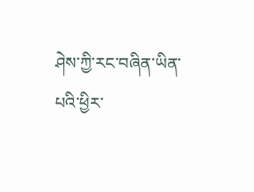ཤེས་ཀྱི་རང་བཞིན་ཡིན་པའི་ཕྱིར་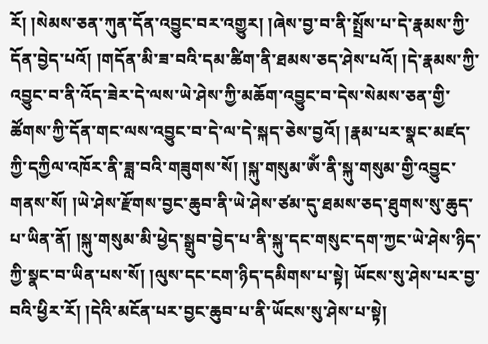རོ། །སེམས་ཅན་ཀུན་དོན་འབྱུང་བར་འགྱུར། །ཞེས་བྱ་བ་ནི་སྤྲོས་པ་དེ་རྣམས་ཀྱི་དོན་བྱེད་པའོ། །གདོན་མི་ཟ་བའི་དམ་ཚིག་ནི་ཐམས་ཅད་ཤེས་པའོ། །དེ་རྣམས་ཀྱི་འབྱུང་བ་ནི་འོད་ཟེར་དེ་ལས་ཡེ་ཤེས་ཀྱི་མཆོག་འབྱུང་བ་དེས་སེམས་ཅན་གྱི་ཚོགས་ཀྱི་དོན་གང་ལས་འབྱུང་བ་དེ་ལ་དེ་སྐད་ཅེས་བྱའོ། །རྣམ་པར་སྣང་མཛད་ཀྱི་དཀྱིལ་འཁོར་ནི་ཟླ་བའི་གཟུགས་སོ། །སྐུ་གསུམ་ཨོཾ་ནི་སྐུ་གསུམ་གྱི་འབྱུང་གནས་སོ། །ཡེ་ཤེས་རྫོགས་བྱང་ཆུབ་ནི་ཡེ་ཤེས་ཙམ་དུ་ཐམས་ཅད་ཐུགས་སུ་ཆུད་པ་ཡིན་ནོ། །སྐུ་གསུམ་མི་ཕྱེད་སྒྲུབ་བྱེད་པ་ནི་སྐུ་དང་གསུང་དག་ཀྱང་ཡེ་ཤེས་ཉིད་ཀྱི་སྣང་བ་ཡིན་པས་སོ། །ལུས་དང་ངག་ཉིད་དམིགས་པ་སྟེ། ཡོངས་སུ་ཤེས་པར་བྱ་བའི་ཕྱིར་རོ། །དེའི་མངོན་པར་བྱང་ཆུབ་པ་ནི་ཡོངས་སུ་ཤེས་པ་སྟེ།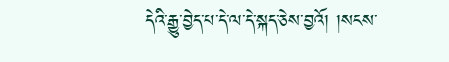དེའི་རྒྱུ་བྱེད་པ་དེ་ལ་དེ་སྐད་ཅེས་བྱའོ། །སངས་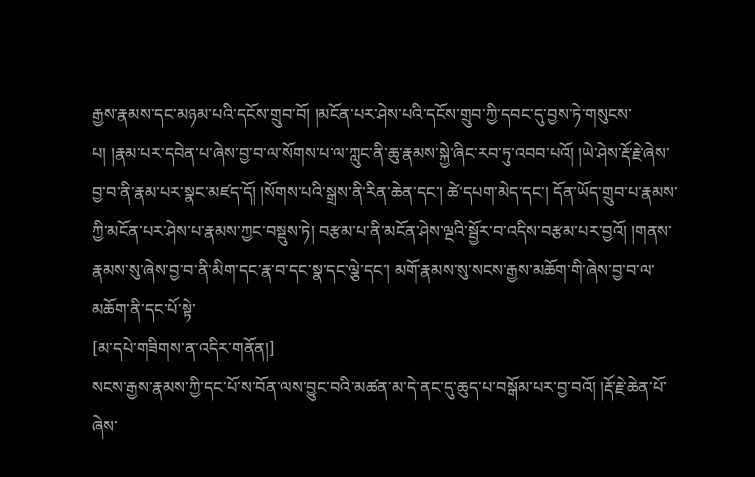རྒྱས་རྣམས་དང་མཉམ་པའི་དངོས་གྲུབ་བོ། །མངོན་པར་ཤེས་པའི་དངོས་གྲུབ་ཀྱི་དབང་དུ་བྱས་ཏེ་གསུངས་པ། །རྣམ་པར་དབེན་པ་ཞེས་བྱ་བ་ལ་སོགས་པ་ལ་ཀླུང་ནི་ཆུ་རྣམས་སྐྱེ་ཞིང་རབ་ཏུ་འབབ་པའོ། །ཡེ་ཤེས་རྡོ་རྗེ་ཞེས་བྱ་བ་ནི་རྣམ་པར་སྣང་མཛད་དོ། །སོགས་པའི་སྒྲས་ནི་རིན་ཆེན་དང་། ཚེ་དཔག་མེད་དང་། དོན་ཡོད་གྲུབ་པ་རྣམས་ཀྱི་མངོན་པར་ཤེས་པ་རྣམས་ཀྱང་བསྡུས་ཏེ། བརྩམ་པ་ནི་མངོན་ཤེས་ལྔའི་སྦྱོར་བ་འདིས་བརྩམ་པར་བྱའོ། །གནས་རྣམས་སུ་ཞེས་བྱ་བ་ནི་མིག་དང་རྣ་བ་དང་སྣ་དང་ལྕེ་དང་། མགོ་རྣམས་སུ་སངས་རྒྱས་མཆོག་གི་ཞེས་བྱ་བ་ལ་མཆོག་ནི་དང་པོ་སྟེ་
[མ་དཔེ་གཟིགས་ན་འདིར་གནོན།]
སངས་རྒྱས་རྣམས་ཀྱི་དང་པོ་ས་བོན་ལས་བྱུང་བའི་མཚན་མ་དེ་ནང་དུ་ཆུད་པ་བསྒོམ་པར་བྱ་བའོ། །རྡོ་རྗེ་ཆེན་པོ་ཞེས་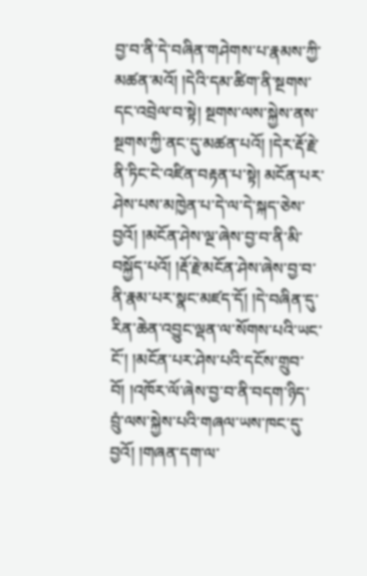བྱ་བ་ནི་དེ་བཞིན་གཤེགས་པ་རྣམས་ཀྱི་མཚན་མའོ། །དེའི་དམ་ཚིག་ནི་སྔགས་དང་འབྲེལ་བ་སྟེ། སྔགས་ལས་སྐྱེས་ནས་སྔགས་ཀྱི་ནང་དུ་མཚན་པའོ། །དེར་རྡོ་རྗེ་ནི་ཏིང་ངེ་འཛིན་བརྟན་པ་སྟེ། མངོན་པར་ཤེས་པས་མཁྱེན་པ་དེ་ལ་དེ་སྐད་ཅེས་བྱའོ། །མངོན་ཤེས་ལྔ་ཞེས་བྱ་བ་ནི་མི་བསྐྱོད་པའོ། །རྡོ་རྗེ་མངོན་ཤེས་ཞེས་བྱ་བ་ནི་རྣམ་པར་སྣང་མཛད་དོ། །དེ་བཞིན་དུ་རིན་ཆེན་འབྱུང་ལྡན་ལ་སོགས་པའི་ཡང་ངོ་། །མངོན་པར་ཤེས་པའི་དངོས་གྲུབ་བོ། །འཁོར་ལོ་ཞེས་བྱ་བ་ནི་བདག་ཉིད་བྲུཾ་ལས་སྐྱེས་པའི་གཞལ་ཡས་ཁང་དུ་བྱའོ། །གཞན་དག་ལ་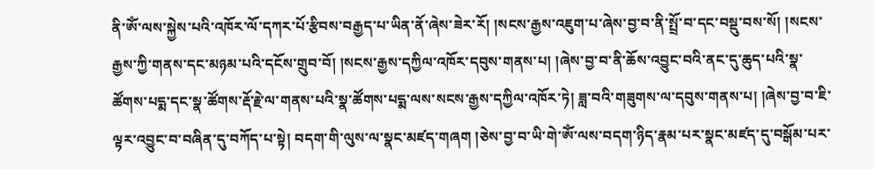ནི་ཨོཾ་ལས་སྐྱེས་པའི་འཁོར་ལོ་དཀར་པོ་རྩིབས་བརྒྱད་པ་ཡིན་ནོ་ཞེས་ཟེར་རོ། །སངས་རྒྱས་འཇུག་པ་ཞེས་བྱ་བ་ནི་སྤྲོ་བ་དང་བསྡུ་བས་སོ། །སངས་རྒྱས་ཀྱི་གནས་དང་མཉམ་པའི་དངོས་གྲུབ་བོ། །སངས་རྒྱས་དཀྱིལ་འཁོར་དབུས་གནས་པ། །ཞེས་བྱ་བ་ནི་ཆོས་འབྱུང་བའི་ནང་དུ་ཆུད་པའི་སྣ་ཚོགས་པདྨ་དང་སྣ་ཚོགས་རྡོ་རྗེ་ལ་གནས་པའི་སྣ་ཚོགས་པདྨ་ལས་སངས་རྒྱས་དཀྱིལ་འཁོར་ཏེ། ཟླ་བའི་གཟུགས་ལ་དབུས་གནས་པ། །ཞེས་བྱ་བ་ཇི་ལྟར་འབྱུང་བ་བཞིན་དུ་བཀོད་པ་སྟེ། བདག་གི་ལུས་ལ་སྣང་མཛད་གཞག །ཅེས་བྱ་བ་ཡི་གེ་ཨོཾ་ལས་བདག་ཉིད་རྣམ་པར་སྣང་མཛད་དུ་བསྒོམ་པར་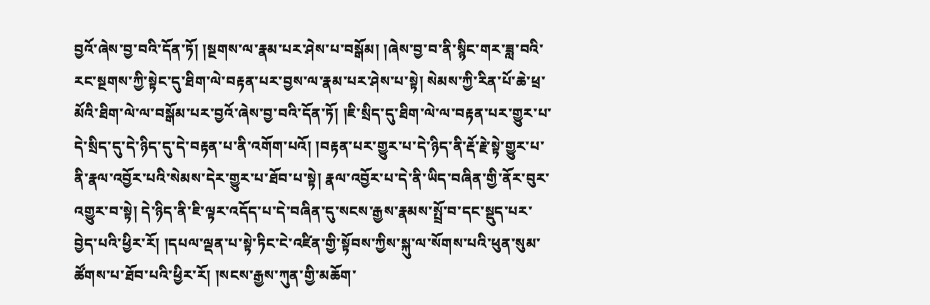བྱའོ་ཞེས་བྱ་བའི་དོན་ཏོ། །སྔགས་ལ་རྣམ་པར་ཤེས་པ་བསྒོམ། །ཞེས་བྱ་བ་ནི་སྙིང་གར་ཟླ་བའི་རང་སྔགས་ཀྱི་སྟེང་དུ་ཐིག་ལེ་བརྟན་པར་བྱས་ལ་རྣམ་པར་ཤེས་པ་སྟེ། སེམས་ཀྱི་རིན་པོ་ཆེ་ཕྲ་མོའི་ཐིག་ལེ་ལ་བསྒོམ་པར་བྱའོ་ཞེས་བྱ་བའི་དོན་ཏོ། །ཇི་སྲིད་དུ་ཐིག་ལེ་ལ་བརྟན་པར་གྱུར་པ་དེ་སྲིད་དུ་དེ་ཉིད་དུ་དེ་བརྟན་པ་ནི་འགོག་པའོ། །བརྟན་པར་གྱུར་པ་དེ་ཉིད་ནི་རྡོ་རྗེ་སྟེ་གྱུར་པ་ནི་རྣལ་འབྱོར་པའི་སེམས་དེར་གྱུར་པ་ཐོབ་པ་སྟེ། རྣལ་འབྱོར་པ་དེ་ནི་ཡིད་བཞིན་གྱི་ནོར་བུར་འགྱུར་བ་སྟེ། དེ་ཉིད་ནི་ཇི་ལྟར་འདོད་པ་དེ་བཞིན་དུ་སངས་རྒྱས་རྣམས་སྤྲོ་བ་དང་སྡུད་པར་བྱེད་པའི་ཕྱིར་རོ། །དཔལ་ལྡན་པ་སྟེ་ཏིང་ངེ་འཛིན་གྱི་སྟོབས་ཀྱིས་སྐུ་ལ་སོགས་པའི་ཕུན་སུམ་ཚོགས་པ་ཐོབ་པའི་ཕྱིར་རོ། །སངས་རྒྱས་ཀུན་གྱི་མཆོག་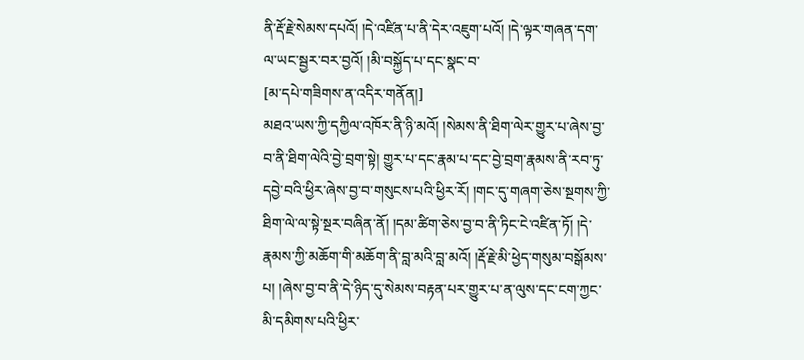ནི་རྡོ་རྗེ་སེམས་དཔའོ། །དེ་འཛིན་པ་ནི་དེར་འཇུག་པའོ། །དེ་ལྟར་གཞན་དག་ལ་ཡང་སྦྱར་བར་བྱའོ། །མི་བསྐྱོད་པ་དང་སྣང་བ་
[མ་དཔེ་གཟིགས་ན་འདིར་གནོན།]
མཐའ་ཡས་ཀྱི་དཀྱིལ་འཁོར་ནི་ཉི་མའོ། །སེམས་ནི་ཐིག་ལེར་གྱུར་པ་ཞེས་བྱ་བ་ནི་ཐིག་ལེའི་བྱེ་བྲག་སྟེ། གྱུར་པ་དང་རྣམ་པ་དང་བྱེ་བྲག་རྣམས་ནི་རབ་ཏུ་དབྱེ་བའི་ཕྱིར་ཞེས་བྱ་བ་གསུངས་པའི་ཕྱིར་རོ། །གང་དུ་གཞག་ཅེས་སྔགས་ཀྱི་ཐིག་ལེ་ལ་སྟེ་སྔར་བཞིན་ནོ། །དམ་ཚིག་ཅེས་བྱ་བ་ནི་ཏིང་ངེ་འཛིན་ཏོ། །དེ་རྣམས་ཀྱི་མཆོག་གི་མཆོག་ནི་བླ་མའི་བླ་མའོ། །རྡོ་རྗེ་མི་ཕྱེད་གསུམ་བསྒོམས་པ། །ཞེས་བྱ་བ་ནི་དེ་ཉིད་དུ་སེམས་བརྟན་པར་གྱུར་པ་ན་ལུས་དང་ངག་ཀྱང་མི་དམིགས་པའི་ཕྱིར་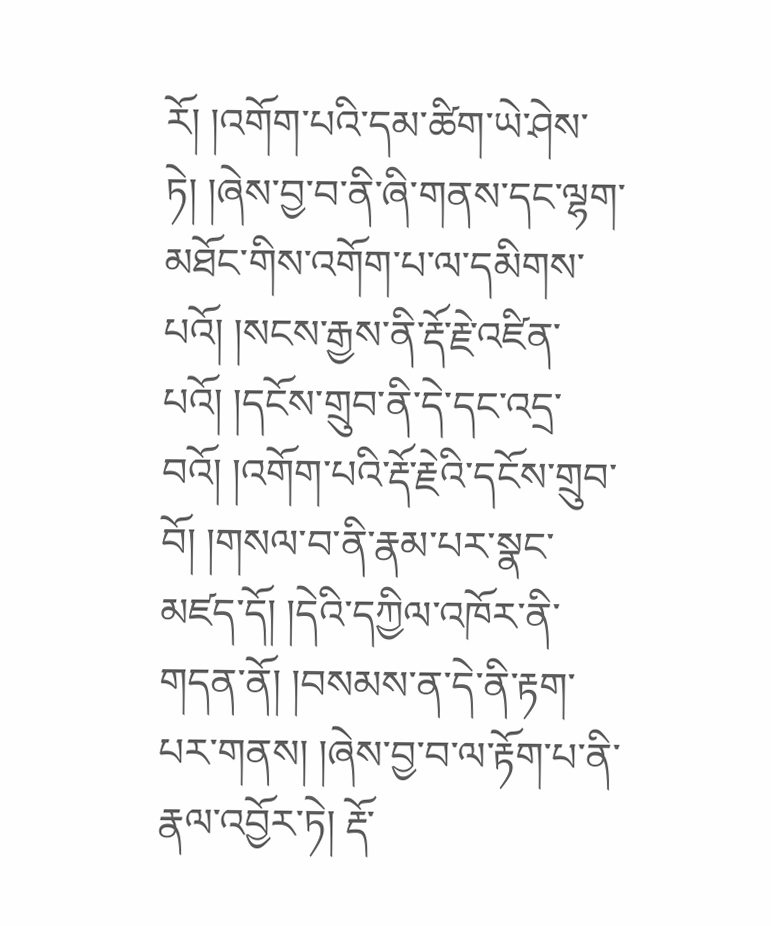རོ། །འགོག་པའི་དམ་ཚིག་ཡེ་ཤེས་ཏེ། །ཞེས་བྱ་བ་ནི་ཞི་གནས་དང་ལྷག་མཐོང་གིས་འགོག་པ་ལ་དམིགས་པའོ། །སངས་རྒྱས་ནི་རྡོ་རྗེ་འཛིན་པའོ། །དངོས་གྲུབ་ནི་དེ་དང་འདྲ་བའོ། །འགོག་པའི་རྡོ་རྗེའི་དངོས་གྲུབ་བོ། །གསལ་བ་ནི་རྣམ་པར་སྣང་མཛད་དོ། །དེའི་དཀྱིལ་འཁོར་ནི་གདན་ནོ། །བསམས་ན་དེ་ནི་རྟག་པར་གནས། །ཞེས་བྱ་བ་ལ་རྟོག་པ་ནི་རྣལ་འབྱོར་ཏེ། རྡོ་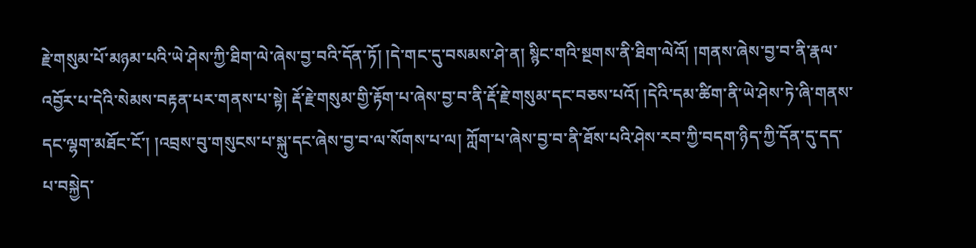རྗེ་གསུམ་པོ་མཉམ་པའི་ཡེ་ཤེས་ཀྱི་ཐིག་ལེ་ཞེས་བྱ་བའི་དོན་ཏོ། །དེ་གང་དུ་བསམས་ཤེ་ན། སྙིང་གའི་སྔགས་ནི་ཐིག་ལེའོ། །གནས་ཞེས་བྱ་བ་ནི་རྣལ་འབྱོར་པ་དེའི་སེམས་བརྟན་པར་གནས་པ་སྟེ། རྡོ་རྗེ་གསུམ་གྱི་རྟོག་པ་ཞེས་བྱ་བ་ནི་རྡོ་རྗེ་གསུམ་དང་བཅས་པའོ། །དེའི་དམ་ཚིག་ནི་ཡེ་ཤེས་ཏེ་ཞི་གནས་དང་ལྷག་མཐོང་ངོ་། །འབྲས་བུ་གསུངས་པ་སྐུ་དང་ཞེས་བྱ་བ་ལ་སོགས་པ་ལ། ཀློག་པ་ཞེས་བྱ་བ་ནི་ཐོས་པའི་ཤེས་རབ་ཀྱི་བདག་ཉིད་ཀྱི་དོན་དུ་དད་པ་བསྐྱེད་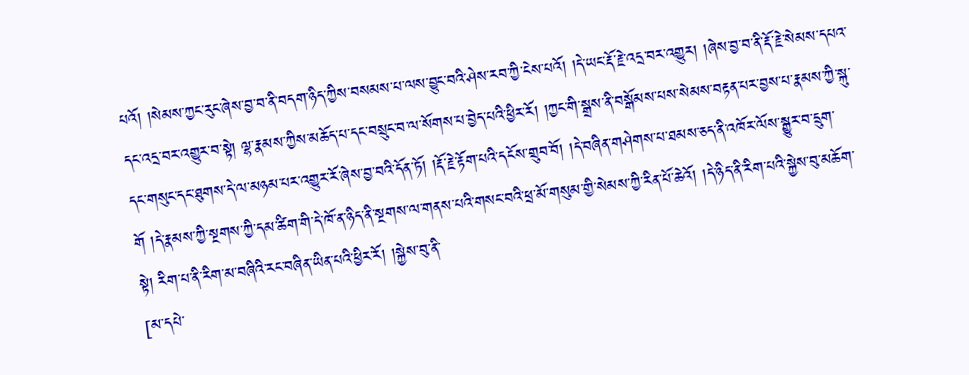པའོ། །སེམས་ཀྱང་རུང་ཞེས་བྱ་བ་ནི་བདག་ཉིད་ཀྱིས་བསམས་པ་ལས་བྱུང་བའི་ཤེས་རབ་ཀྱི་ངེས་པའོ། །དེ་ཡང་རྡོ་རྗེ་འདྲ་བར་འགྱུར། །ཞེས་བྱ་བ་ནི་རྡོ་རྗེ་སེམས་དཔའ་དང་འདྲ་བར་འགྱུར་བ་སྟེ། ལྷ་རྣམས་ཀྱིས་མཆོད་པ་དང་བསྲུང་བ་ལ་སོགས་པ་བྱེད་པའི་ཕྱིར་རོ། །ཀྱང་གི་སྒྲས་ནི་བསྒོམས་པས་སེམས་བརྟན་པར་བྱས་པ་རྣམས་ཀྱི་སྐུ་དང་གསུང་དང་ཐུགས་དེ་ལ་མཉམ་པར་འགྱུར་རོ་ཞེས་བྱ་བའི་དོན་ཏོ། །རྡོ་རྗེ་རྟོག་པའི་དངོས་གྲུབ་བོ། །དེ་བཞིན་གཤེགས་པ་ཐམས་ཅད་ནི་འཁོར་ལོས་སྒྱུར་བ་དྲུག་གོ །དེ་རྣམས་ཀྱི་སྔགས་ཀྱི་དམ་ཚིག་གི་དེ་ཁོ་ན་ཉིད་ནི་སྔགས་ལ་གནས་པའི་གསང་བའི་ཕྲ་མོ་གསུམ་གྱི་སེམས་ཀྱི་རིན་པོ་ཆེའོ། །དེ་ཉིད་ནི་རིག་པའི་སྐྱེས་བུ་མཆོག་སྟེ། རིག་པ་ནི་རིག་མ་བཞིའི་རང་བཞིན་ཡིན་པའི་ཕྱིར་རོ། །སྐྱེས་བུ་ནི་
[མ་དཔེ་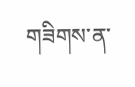གཟིགས་ན་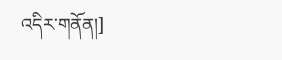འདིར་གནོན།]